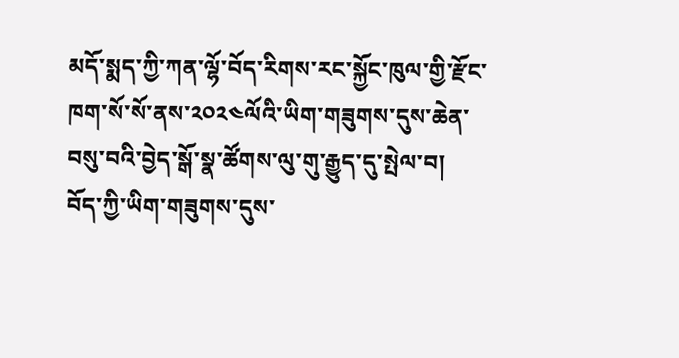མདོ་སྨད་ཀྱི་ཀན་ལྷོ་བོད་རིགས་རང་སྐྱོང་ཁུལ་གྱི་རྫོང་ཁག་སོ་སོ་ནས་༢༠༢༤ལོའི་ཡིག་གཟུགས་དུས་ཆེན་བསུ་བའི་བྱེད་སྒོ་སྣ་ཚོགས་ལུ་གུ་རྒྱུད་དུ་སྤེལ་བ།
བོད་ཀྱི་ཡིག་གཟུགས་དུས་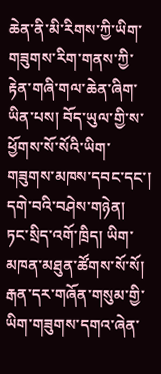ཆེན་ནི་མི་རིགས་ཀྱི་ཡིག་གཟུགས་རིག་གནས་ཀྱི་རྟེན་གཞི་གལ་ཆེན་ཞིག་ཡིན་པས། བོད་ཡུལ་གྱི་ས་ཕྱོགས་སོ་སོའི་ཡིག་གཟུགས་མཁས་དབང་དང་། དགེ་བའི་བཤེས་གཉེན། ཏང་སྲིད་འགོ་ཁྲིད། ཡིག་མཁན་མཐུན་ཚོགས་སོ་སོ། རྒན་དར་གཞོན་གསུམ་གྱི་ཡིག་གཟུགས་དགའ་ཞེན་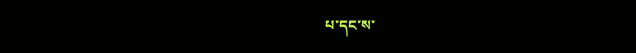པ་དང་ས་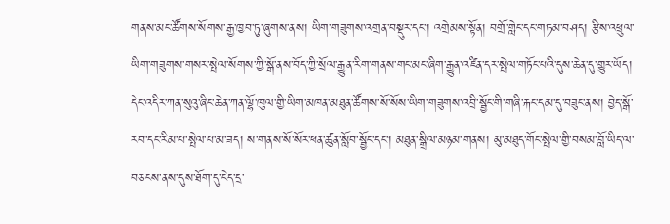གནས་མང་ཚོགས་སོགས་རྒྱ་ཁྱབ་ཏུ་ཞུགས་ནས། ཡིག་གཟུགས་འགྲན་བསྡུར་དང་། འགྲེམས་སྟོན། བགྲོ་གླེང་དང་གཏམ་བཤད། རྩིས་འཕྲུལ་ཡིག་གཟུགས་གསར་སྤེལ་སོགས་ཀྱི་སྒོ་ནས་བོད་ཀྱི་སྲོལ་རྒྱུན་རིག་གནས་གང་མང་ཞིག་རྒྱུན་འཛིན་དར་སྤེལ་གཏོང་པའི་དུས་ཆེན་དུ་གྱུར་ཡོད།
དེང་འདིར་ཀན་སུའུ་ཞིང་ཆེན་ཀན་ལྷོ་ཁུལ་གྱི་ཡིག་མཁན་མཐུན་ཚོགས་སོ་སོས་ཡིག་གཟུགས་འབྲི་སྦྱོང་གི་གཞི་རྐང་དམ་དུ་བཟུང་ནས། བྱེད་སྒོ་རབ་དང་རིམ་པ་སྤེལ་པ་མ་ཟད། ས་གནས་སོ་སོར་ཕན་ཚུན་སློབ་སྦྱོང་དང་། མཐུན་སྒྲིལ་མཉམ་གནས། མུ་མཐུད་གོང་སྤེལ་གྱི་བསམ་བློ་ཡིད་ལ་བཅངས་ནས་དུས་ཐོག་དུ་ངེད་དྲ་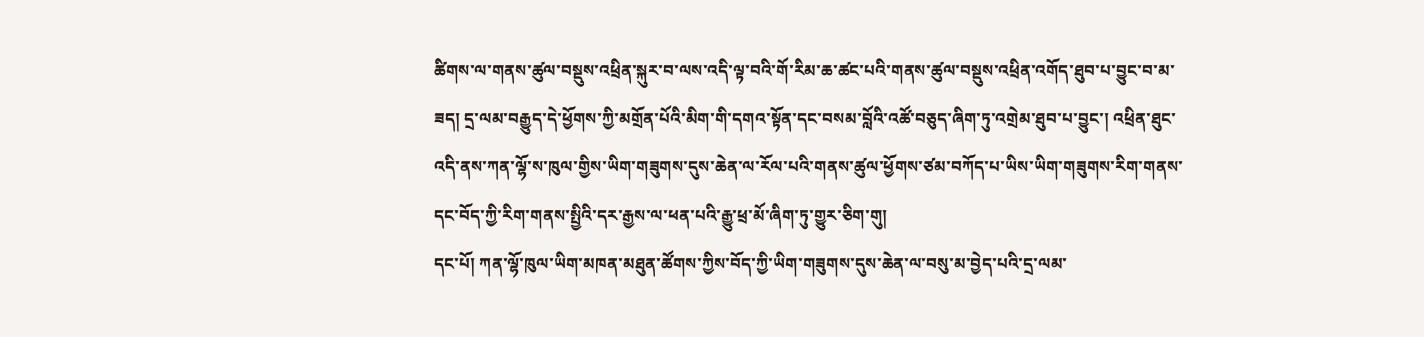ཚིགས་ལ་གནས་ཚུལ་བསྡུས་འཕྲིན་སྐུར་བ་ལས་འདི་ལྟ་བའི་གོ་རིམ་ཆ་ཚང་པའི་གནས་ཚུལ་བསྡུས་འཕྲིན་འགོད་ཐུབ་པ་བྱུང་བ་མ་ཟད། དྲ་ལམ་བརྒྱུད་དེ་ཕྱོགས་ཀྱི་མགྲོན་པོའི་མིག་གི་དགའ་སྟོན་དང་བསམ་བློའི་འཚོ་བཅུད་ཞིག་ཏུ་འགྲེམ་ཐུབ་པ་བྱུང་། འཕྲིན་ཐུང་འདི་ནས་ཀན་ལྷོ་ས་ཁུལ་གྱིས་ཡིག་གཟུགས་དུས་ཆེན་ལ་རོལ་པའི་གནས་ཚུལ་ཕྱོགས་ཙམ་བཀོད་པ་ཡིས་ཡིག་གཟུགས་རིག་གནས་དང་བོད་ཀྱི་རིག་གནས་སྤྱིའི་དར་རྒྱས་ལ་ཕན་པའི་རྒྱུ་ཕྲ་མོ་ཞིག་ཏུ་གྱུར་ཅིག་གུ།
དང་པོ། ཀན་ལྷོ་ཁུལ་ཡིག་མཁན་མཐུན་ཚོགས་ཀྱིས་བོད་ཀྱི་ཡིག་གཟུགས་དུས་ཆེན་ལ་བསུ་མ་བྱེད་པའི་དྲ་ལམ་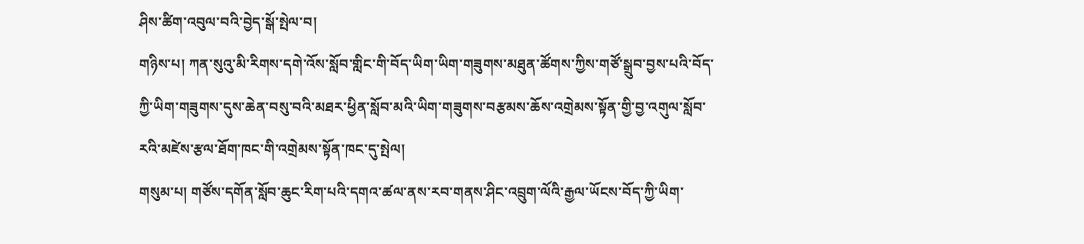ཤིས་ཚིག་འབུལ་བའི་བྱེད་སྒོ་སྤེལ་བ།
གཉིས་པ། ཀན་སུའུ་མི་རིགས་དགེ་འོས་སློབ་གླིང་གི་བོད་ཡིག་ཡིག་གཟུགས་མཐུན་ཚོགས་ཀྱིས་གཙོ་སྒྲུབ་བྱས་པའི་བོད་ཀྱི་ཡིག་གཟུགས་དུས་ཆེན་བསུ་བའི་མཐར་ཕྱིན་སློབ་མའི་ཡིག་གཟུགས་བརྩམས་ཆོས་འགྲེམས་སྟོན་གྱི་བྱ་འགུལ་སློབ་རའི་མཛེས་རྩལ་ཐོག་ཁང་གི་འགྲེམས་སྟོན་ཁང་དུ་སྤེལ།
གསུམ་པ། གཙོས་དགོན་སློབ་ཆུང་རིག་པའི་དགའ་ཚལ་ནས་རབ་གནས་ཤིང་འབྲུག་ལོའི་རྒྱལ་ཡོངས་བོད་ཀྱི་ཡིག་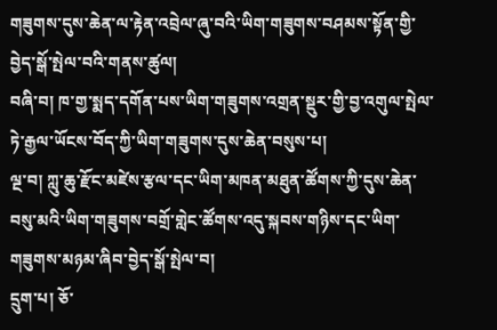གཟུགས་དུས་ཆེན་ལ་རྟེན་འབྲེལ་ཞུ་བའི་ཡིག་གཟུགས་བཤམས་སྟོན་གྱི་བྱེད་སྒོ་སྤེལ་བའི་གནས་ཚུལ།
བཞི་བ། ཁ་གྱ་སྨད་དགོན་པས་ཡིག་གཟུགས་འགྲན་སྡུར་གྱི་བྱ་འགུལ་སྤེལ་ཏེ་རྒྱལ་ཡོངས་བོད་ཀྱི་ཡིག་གཟུགས་དུས་ཆེན་བསུས་པ།
ལྔ་བ། ཀླུ་ཆུ་རྫོང་མཛེས་རྩལ་དང་ཡིག་མཁན་མཐུན་ཚོགས་ཀྱི་དུས་ཆེན་བསུ་མའི་ཡིག་གཟུགས་བགྲོ་གླེང་ཚོགས་འདུ་སྐབས་གཉིས་དང་ཡིག་གཟུགས་མཉམ་ཞིབ་བྱེད་སྒོ་སྤེལ་བ།
དྲུག་པ། ཅོ་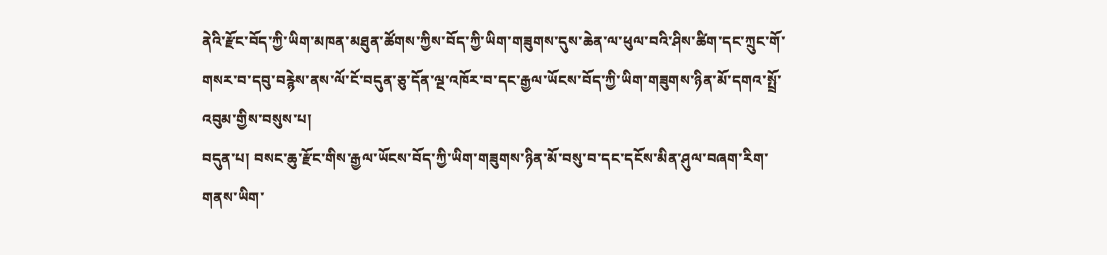ནེའི་རྫོང་བོད་ཀྱི་ཡིག་མཁན་མཐུན་ཚོགས་ཀྱིས་བོད་ཀྱི་ཡིག་གཟུགས་དུས་ཆེན་ལ་ཕུལ་བའི་ཤིས་ཚིག་དང་ཀྲུང་གོ་གསར་བ་དབུ་བརྙེས་ནས་ལོ་ངོ་བདུན་ཅུ་དོན་ལྔ་འཁོར་བ་དང་རྒྱལ་ཡོངས་བོད་ཀྱི་ཡིག་གཟུགས་ཉིན་མོ་དགའ་སྤྲོ་འབུམ་གྱིས་བསུས་པ།
བདུན་པ། བསང་ཆུ་རྫོང་གིས་རྒྱལ་ཡོངས་བོད་ཀྱི་ཡིག་གཟུགས་ཉིན་མོ་བསུ་བ་དང་དངོས་མིན་ཤུལ་བཞག་རིག་གནས་ཡིག་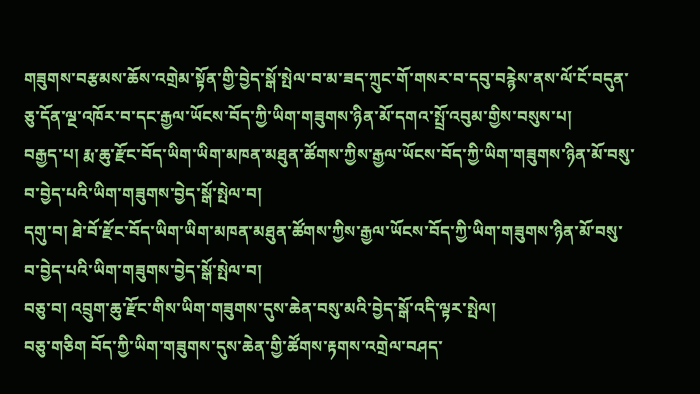གཟུགས་བརྩམས་ཆོས་འགྲེམ་སྟོན་གྱི་བྱེད་སྒོ་སྤེལ་བ་མ་ཟད་ཀྲུང་གོ་གསར་བ་དབུ་བརྙེས་ནས་ལོ་ངོ་བདུན་ཅུ་དོན་ལྔ་འཁོར་བ་དང་རྒྱལ་ཡོངས་བོད་ཀྱི་ཡིག་གཟུགས་ཉིན་མོ་དགའ་སྤྲོ་འབུམ་གྱིས་བསུས་པ།
བརྒྱད་པ། རྨ་ཆུ་རྫོང་བོད་ཡིག་ཡིག་མཁན་མཐུན་ཚོགས་ཀྱིས་རྒྱལ་ཡོངས་བོད་ཀྱི་ཡིག་གཟུགས་ཉིན་མོ་བསུ་བ་བྱེད་པའི་ཡིག་གཟུགས་བྱེད་སྒོ་སྤེལ་བ།
དགུ་བ། ཐེ་བོ་རྫོང་བོད་ཡིག་ཡིག་མཁན་མཐུན་ཚོགས་ཀྱིས་རྒྱལ་ཡོངས་བོད་ཀྱི་ཡིག་གཟུགས་ཉིན་མོ་བསུ་བ་བྱེད་པའི་ཡིག་གཟུགས་བྱེད་སྒོ་སྤེལ་བ།
བཅུ་བ། འབྲུག་ཆུ་རྫོང་གིས་ཡིག་གཟུགས་དུས་ཆེན་བསུ་མའི་བྱེད་སྒོ་འདི་ལྟར་སྤེལ།
བཅུ་གཅིག བོད་ཀྱི་ཡིག་གཟུགས་དུས་ཆེན་གྱི་ཚོགས་རྟགས་འགྲེལ་བཤད་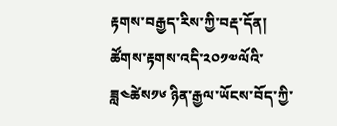རྟགས་བརྒྱད་རིས་ཀྱི་བརྡ་དོན།
ཚོགས་རྟགས་འདི་༢༠༡༧ལོའི་ཟླ༤ཚེས༡༦ ཉིན་རྒྱལ་ཡོངས་བོད་ཀྱི་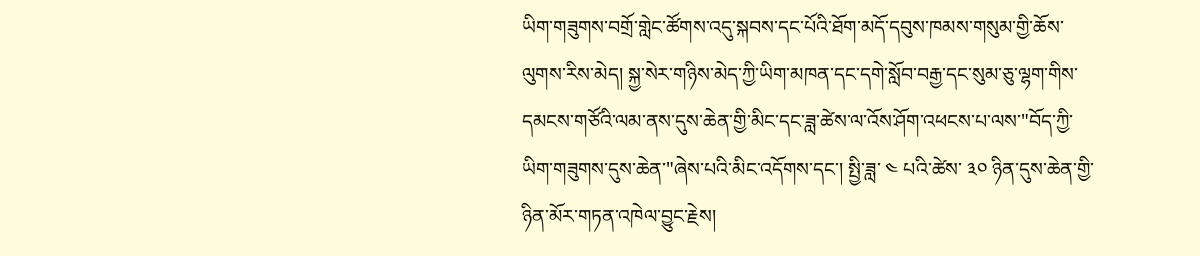ཡིག་གཟུགས་བགྲོ་གླེང་ཚོགས་འདུ་སྐབས་དང་པོའི་ཐོག་མདོ་དབུས་ཁམས་གསུམ་གྱི་ཆོས་ལུགས་རིས་མེད། སྐྱ་སེར་གཉིས་མེད་ཀྱི་ཡིག་མཁན་དང་དགེ་སློབ་བརྒྱ་དང་སུམ་ཅུ་ལྷག་གིས་དམངས་གཙོའི་ལམ་ནས་དུས་ཆེན་གྱི་མིང་དང་ཟླ་ཚེས་ལ་འོས་ཤོག་འཕངས་པ་ལས་"བོད་ཀྱི་ཡིག་གཟུགས་དུས་ཆེན་"ཞེས་པའི་མིང་འདོགས་དང་། སྤྱི་ཟླ་ ༤ པའི་ཚེས་ ༣༠ ཉིན་དུས་ཆེན་གྱི་ཉིན་མོར་གཏན་འཁེལ་བྱུང་རྗེས།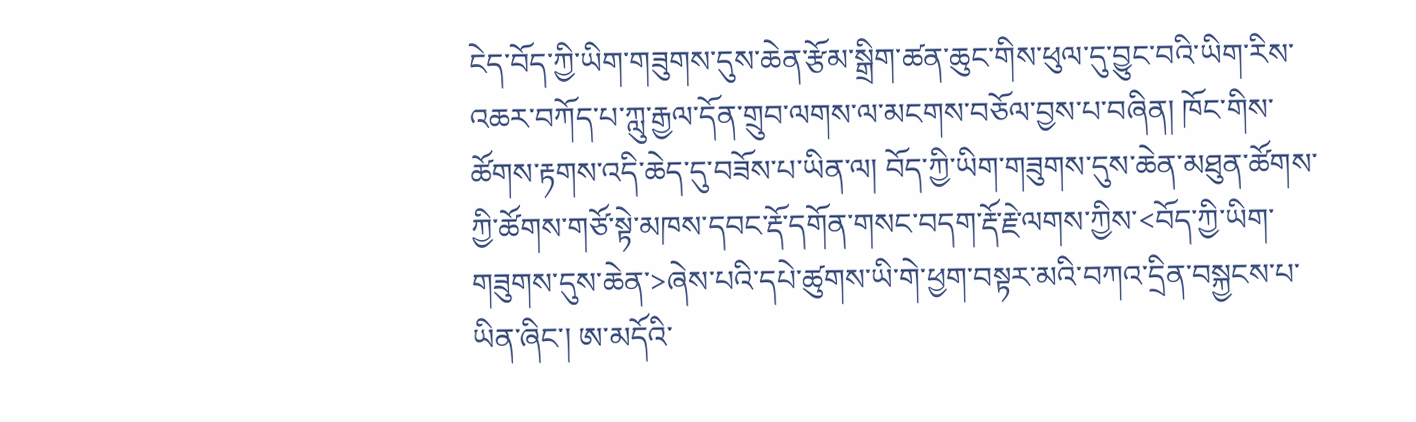ངེད་བོད་ཀྱི་ཡིག་གཟུགས་དུས་ཆེན་རྩོམ་སྒྲིག་ཚན་ཆུང་གིས་ཕུལ་དུ་བྱུང་བའི་ཡིག་རིས་འཆར་བཀོད་པ་ཀླུ་རྒྱལ་དོན་གྲུབ་ལགས་ལ་མངགས་བཅོལ་བྱས་པ་བཞིན། ཁོང་གིས་ཚོགས་རྟགས་འདི་ཆེད་དུ་བཟོས་པ་ཡིན་ལ། བོད་ཀྱི་ཡིག་གཟུགས་དུས་ཆེན་མཐུན་ཚོགས་ཀྱི་ཚོགས་གཙོ་སྟེ་མཁས་དབང་རྡོ་དགོན་གསང་བདག་རྡོ་རྗེ་ལགས་ཀྱིས་<བོད་ཀྱི་ཡིག་གཟུགས་དུས་ཆེན་>ཞེས་པའི་དཔེ་ཚུགས་ཡི་གེ་ཕྱག་བསྟར་མའི་བཀའ་དྲིན་བསྐྱངས་པ་ཡིན་ཞིང་། ཨ་མདོའི་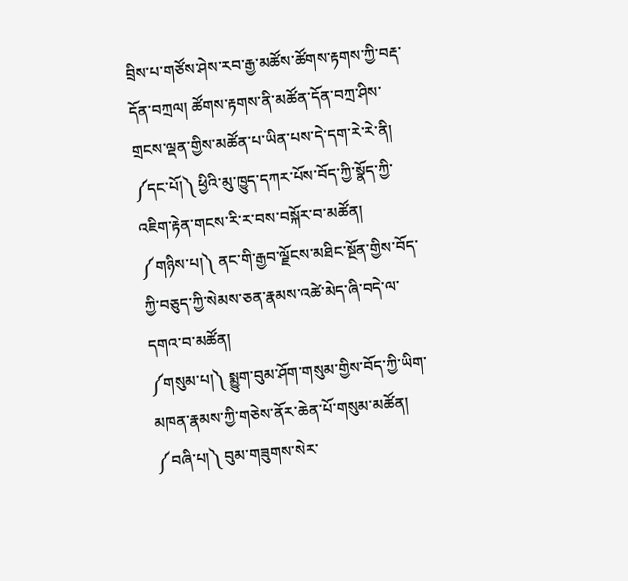བྲིས་པ་གཙོས་ཤེས་རབ་རྒྱ་མཚོས་ཚོགས་རྟགས་ཀྱི་བརྡ་དོན་བཀྲལ། ཚོགས་རྟགས་ནི་མཚོན་དོན་བཀྲ་ཤིས་གྲངས་ལྡན་གྱིས་མཚོན་པ་ཡིན་པས་དེ་དག་རེ་རེ་ནི།
༼དང་པོ།༽ ཕྱིའི་མུ་ཁྱུད་དཀར་པོས་བོད་ཀྱི་སྣོད་ཀྱི་འཇིག་རྟེན་གངས་རི་ར་བས་བསྐོར་བ་མཚོན།
༼གཉིས་པ།༽ ནང་གི་རྒྱབ་ལྗོངས་མཐིང་སྔོན་གྱིས་བོད་ཀྱི་བཅུད་ཀྱི་སེམས་ཅན་རྣམས་འཚེ་མེད་ཞི་བདེ་ལ་དགའ་བ་མཚོན།
༼གསུམ་པ།༽ སྨྱུག་བུམ་ཤོག་གསུམ་གྱིས་བོད་ཀྱི་ཡིག་མཁན་རྣམས་ཀྱི་གཅེས་ནོར་ཆེན་པོ་གསུམ་མཚོན།
༼བཞི་པ།༽ བུམ་གཟུགས་སེར་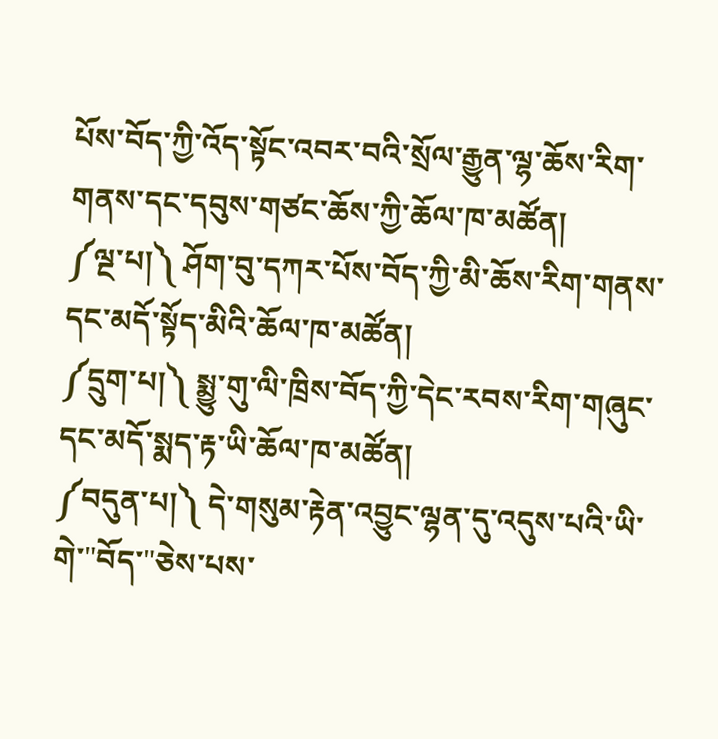པོས་བོད་ཀྱི་འོད་སྟོང་འབར་བའི་སྲོལ་རྒྱུན་ལྷ་ཆོས་རིག་གནས་དང་དབུས་གཙང་ཆོས་ཀྱི་ཆོལ་ཁ་མཚོན།
༼ལྔ་པ།༽ ཤོག་བུ་དཀར་པོས་བོད་ཀྱི་མི་ཆོས་རིག་གནས་དང་མདོ་སྟོད་མིའི་ཆོལ་ཁ་མཚོན།
༼དྲུག་པ།༽ སྨྱུ་གུ་ལི་ཁྲིས་བོད་ཀྱི་དེང་རབས་རིག་གཞུང་དང་མདོ་སྨད་རྟ་ཡི་ཆོལ་ཁ་མཚོན།
༼བདུན་པ།༽ དེ་གསུམ་རྟེན་འབྱུང་ལྷན་དུ་འདུས་པའི་ཡི་གེ་"བོད་"ཅེས་པས་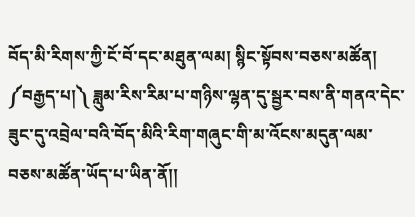བོད་མི་རིགས་ཀྱི་ངོ་བོ་དང་མཐུན་ལམ། སྙིང་སྟོབས་བཅས་མཚོན།
༼བརྒྱད་པ།༽ ཟླུམ་རིས་རིམ་པ་གཉིས་ལྷན་དུ་སྦྱར་བས་ནི་གནའ་དེང་ཟུང་དུ་འབྲེལ་བའི་བོད་མིའི་རིག་གཞུང་གི་མ་འོངས་མདུན་ལམ་བཅས་མཚོན་ཡོད་པ་ཡིན་ནོ།།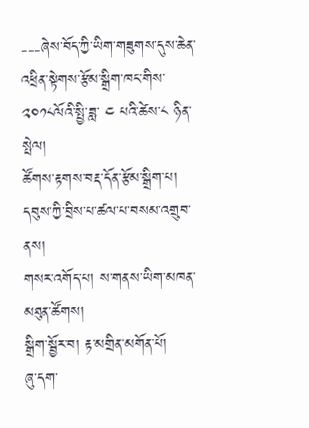---ཞེས་བོད་ཀྱི་ཡིག་གཟུགས་དུས་ཆེན་འཕྲིན་སྟེགས་རྩོམ་སྒྲིག་ཁང་གིས་༢༠༡༨ལོའི་སྤྱི་ཟླ་ ༤ པའི་ཚེས་༨ ཉིན་སྤེལ།
ཚོགས་རྟགས་བརྡ་དོན་རྩོམ་སྒྲིག་པ།
དབུས་ཀྱི་བྲིས་པ་ཚལ་པ་བསམ་འགྲུབ་ནས།
གསར་འགོད་པ། ས་གནས་ཡིག་མཁན་མཐུན་ཚོགས།
སྒྲིག་སྦྱོར་བ། རྟ་མགྲིན་མགོན་པོ།
ཞུ་དག་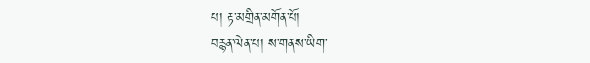པ། རྟ་མགྲིན་མགོན་པོ།
བརྙན་ལེན་པ། ས་གནས་ཡིག་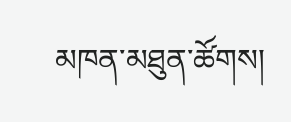མཁན་མཐུན་ཚོགས།